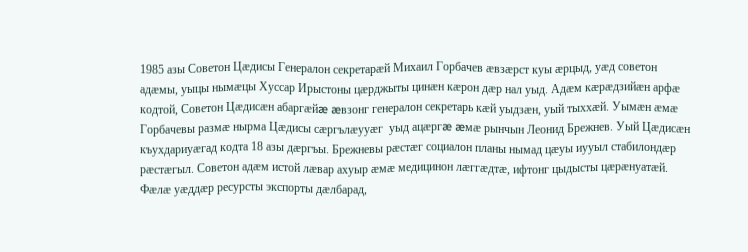1985 азы Советон Цæдисы Генералон секретарæй Михаил Горбачев æвзæрст куы æрцыд, уæд советон адæмы, уыцы нымæцы Хуссар Ирыстоны цæрджыты цинæн кæрон дæр нал уыд. Адæм кæрæдзийæн арфæ кодтой, Советон Цæдисæн абаргæйæ æвзонг генералон секретарь кæй уыдзæн, уый тыххæй. Уымæн æмæ Горбачевы размæ нырма Цæдисы сæргълæууæг  уыд ацæргæ æмæ рынчын Леонид Брежнев. Уый Цæдисæн къухдариуæгад кодта 18 азы дæргъы. Брежневы рæстæг социалон планы нымад цæуы иууыл стабилондæр рæстæгыл. Советон адæм истой лæвар ахуыр æмæ медицинон лæггæдтæ, ифтонг цыдысты цæрæнуатæй. Фæлæ уæддæр ресурсты экспорты дæлбарад,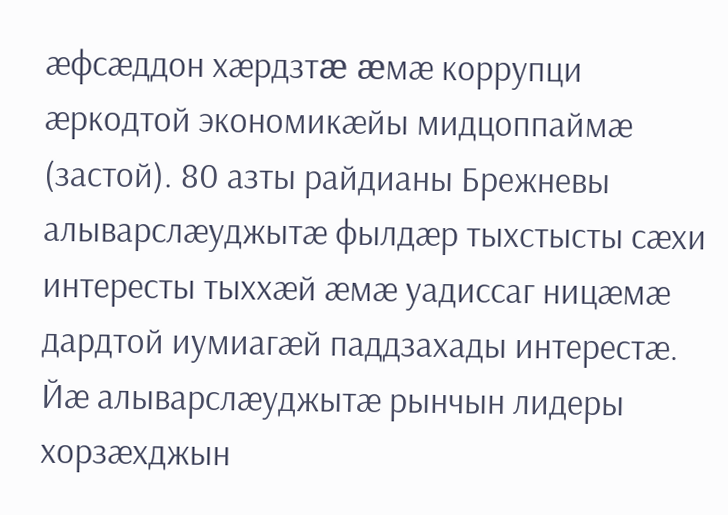æфсæддон хæрдзтæ æмæ коррупци æркодтой экономикæйы мидцоппаймæ (застой). 80 азты райдианы Брежневы алыварслæуджытæ фылдæр тыхстысты сæхи интересты тыххæй æмæ уадиссаг ницæмæ дардтой иумиагæй паддзахады интерестæ. Йæ алыварслæуджытæ рынчын лидеры хорзæхджын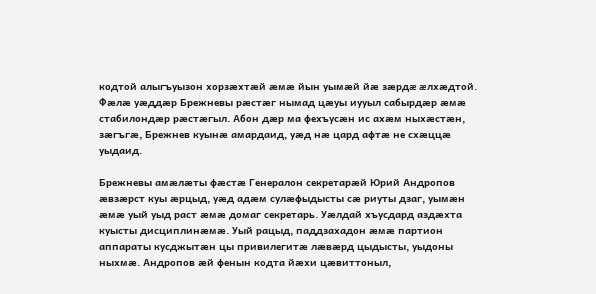кодтой алыгъуызон хорзæхтæй æмæ йын уымæй йæ зæрдæ æлхæдтой. Фæлæ уæддæр Брежневы рæстæг нымад цæуы иууыл сабырдæр æмæ стабилондæр рæстæгыл. Абон дæр ма фехъусæн ис ахæм ныхæстæн, зæгъгæ, Брежнев куынæ амардаид, уæд нæ цард афтæ не схæццæ уыдаид.

Брежневы амæлæты фæстæ Генералон секретарæй Юрий Андропов æвзæрст куы æрцыд, уæд адæм сулæфыдысты сæ риуты дзаг, уымæн æмæ уый уыд раст æмæ домаг секретарь. Уæлдай хъусдард аздæхта куысты дисциплинæмæ. Уый рацыд, паддзахадон æмæ партион аппараты кусджытæн цы привилегитæ лæвæрд цыдысты, уыдоны ныхмæ. Андропов æй фенын кодта йæхи цæвиттоныл,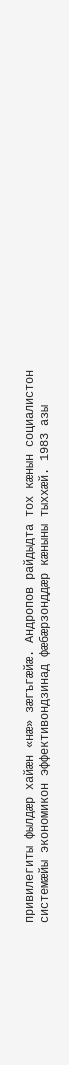привилегиты фылдæр хайæн «нæ» зæгъгæйæ. Андропов райдыдта тох кæнын социалистон системæйы экономикон эффективондзинад фæбæрзонддæр кæныны тыххæй. 1983 азы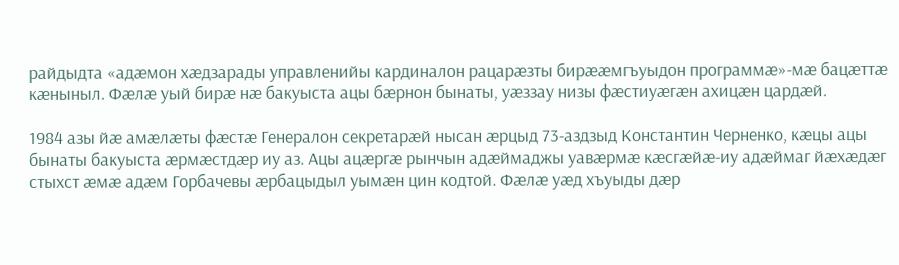райдыдта «адæмон хæдзарады управленийы кардиналон рацарæзты бирææмгъуыдон программæ»-мæ бацæттæ кæныныл. Фæлæ уый бирæ нæ бакуыста ацы бæрнон бынаты, уæззау низы фæстиуæгæн ахицæн цардæй.

1984 азы йæ амæлæты фæстæ Генералон секретарæй нысан æрцыд 73-аздзыд Константин Черненко, кæцы ацы бынаты бакуыста æрмæстдæр иу аз. Ацы ацæргæ рынчын адæймаджы уавæрмæ кæсгæйæ-иу адæймаг йæхæдæг стыхст æмæ адæм Горбачевы æрбацыдыл уымæн цин кодтой. Фæлæ уæд хъуыды дæр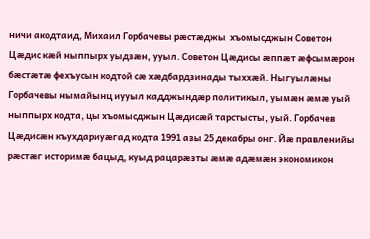ничи акодтаид, Михаил Горбачевы рæстæджы  хъомысджын Советон Цæдис кæй ныппырх уыдзæн, ууыл. Советон Цæдисы æппæт æфсымæрон бæстæтæ фехъусын кодтой сæ хæдбардзинады тыххæй. Ныгуылæны Горбачевы нымайынц иууыл кадджындæр политикыл, уымæн æмæ уый ныппырх кодта, цы хъомысджын Цæдисæй тарстысты, уый. Горбачев Цæдисæн къухдариуæгад кодта 1991 азы 25 декабры онг. Йæ правленийы рæстæг историмæ бацыд, куыд рацарæзты æмæ адæмæн экономикон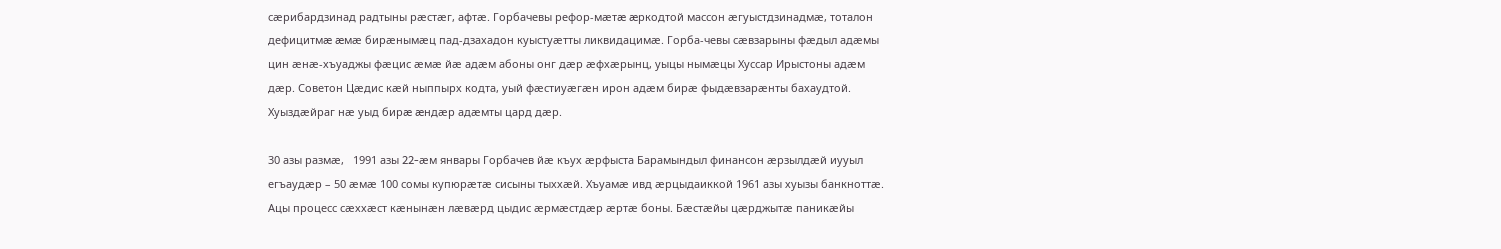сæрибардзинад радтыны рæстæг, афтæ. Горбачевы рефор-мæтæ æркодтой массон æгуыстдзинадмæ, тоталон дефицитмæ æмæ бирæнымæц пад-дзахадон куыстуæтты ликвидацимæ. Горба-чевы сæвзарыны фæдыл адæмы цин æнæ-хъуаджы фæцис æмæ йæ адæм абоны онг дæр æфхæрынц, уыцы нымæцы Хуссар Ирыстоны адæм дæр. Советон Цæдис кæй ныппырх кодта, уый фæстиуæгæн ирон адæм бирæ фыдæвзарæнты бахаудтой. Хуыздæйраг нæ уыд бирæ æндæр адæмты цард дæр.

30 азы размæ,   1991 азы 22-æм январы Горбачев йæ къух æрфыста Барамындыл финансон æрзылдæй иууыл егъаудæр – 50 æмæ 100 сомы купюрæтæ сисыны тыххæй. Хъуамæ ивд æрцыдаиккой 1961 азы хуызы банкноттæ. Ацы процесс сæххæст кæнынæн лæвæрд цыдис æрмæстдæр æртæ боны. Бæстæйы цæрджытæ паникæйы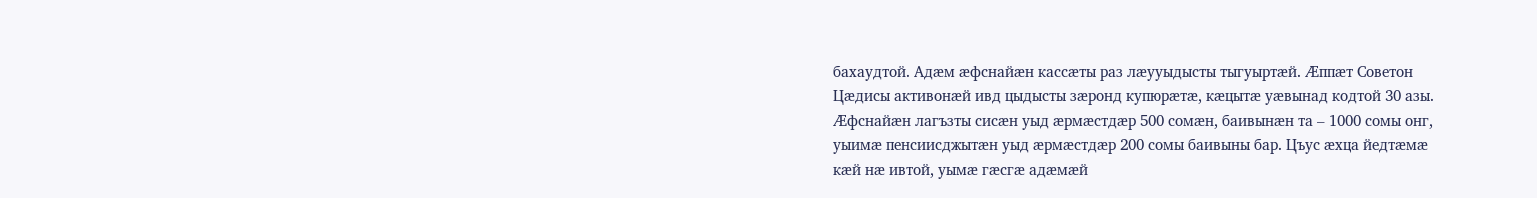бахаудтой. Адæм æфснайæн кассæты раз лæууыдысты тыгуыртæй. Æппæт Советон Цæдисы активонæй ивд цыдысты зæронд купюрæтæ, кæцытæ уæвынад кодтой 30 азы. Æфснайæн лагъзты сисæн уыд æрмæстдæр 500 сомæн, баивынæн та – 1000 сомы онг, уыимæ пенсиисджытæн уыд æрмæстдæр 200 сомы баивыны бар. Цъус æхца йедтæмæ кæй нæ ивтой, уымæ гæсгæ адæмæй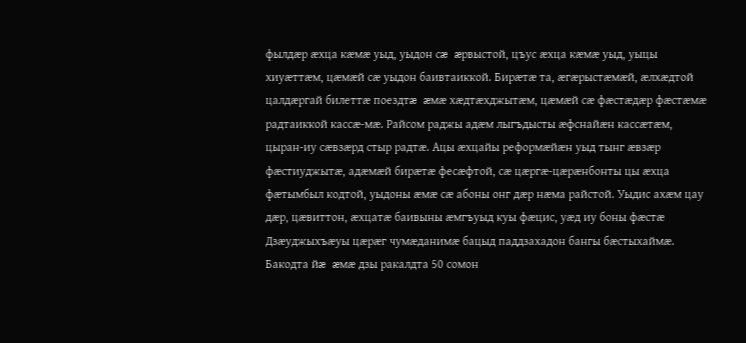фылдæр æхца кæмæ уыд, уыдон сæ æрвыстой, цъус æхца кæмæ уыд, уыцы хиуæттæм, цæмæй сæ уыдон баивтаиккой. Бирæтæ та, æгæрыстæмæй, æлхæдтой цалдæргай билеттæ поездтæ æмæ хæдтæхджытæм, цæмæй сæ фæстæдæр фæстæмæ радтаиккой кассæ-мæ. Райсом раджы адæм лыгъдысты æфснайæн кассæтæм, цыран-иу сæвзæрд стыр радтæ. Ацы æхцайы реформæйæн уыд тынг æвзæр фæстиуджытæ, адæмæй бирæтæ фесæфтой, сæ цæргæ-цæрæнбонты цы æхца фæтымбыл кодтой, уыдоны æмæ сæ абоны онг дæр нæма райстой. Уыдис ахæм цау дæр, цæвиттон, æхцатæ баивыны æмгъуыд куы фæцис, уæд иу боны фæстæ   Дзæуджыхъæуы цæрæг чумæданимæ бацыд паддзахадон бангы бæстыхаймæ. Бакодта йæ æмæ дзы ракалдта 50 сомон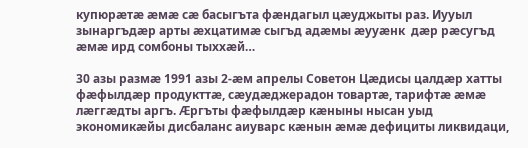купюрæтæ æмæ сæ басыгъта фæндагыл цæуджыты раз. Иууыл зынаргъдæр арты æхцатимæ сыгъд адæмы æууæнк  дæр рæсугъд æмæ ирд сомбоны тыххæй…

30 азы размæ 1991 азы 2-æм апрелы Советон Цæдисы цалдæр хатты фæфылдæр продукттæ, сæудæджерадон товартæ, тарифтæ æмæ лæггæдты аргъ. Æргъты фæфылдæр кæныны нысан уыд экономикæйы дисбаланс аиуварс кæнын æмæ дефициты ликвидаци,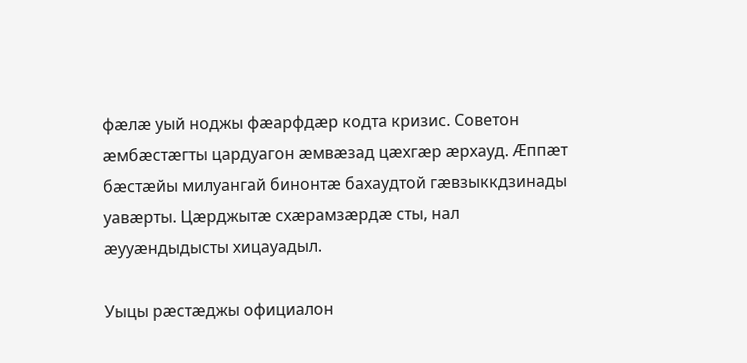фæлæ уый ноджы фæарфдæр кодта кризис. Советон æмбæстæгты цардуагон æмвæзад цæхгæр æрхауд. Æппæт бæстæйы милуангай бинонтæ бахаудтой гæвзыккдзинады уавæрты. Цæрджытæ схæрамзæрдæ сты, нал æууæндыдысты хицауадыл.

Уыцы рæстæджы официалон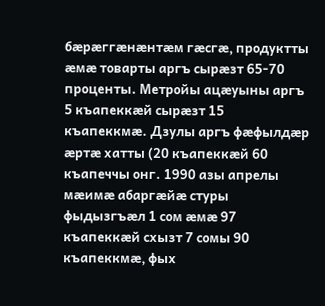бæрæггæнæнтæм гæсгæ, продуктты æмæ товарты аргъ сырæзт 65-70 проценты. Метройы ацæуыны аргъ 5 къапеккæй сырæзт 15 къапеккмæ. Дзулы аргъ фæфылдæр æртæ хатты (20 къапеккæй 60 къапеччы онг. 1990 азы апрелы мæимæ абаргæйæ стуры фыдызгъæл 1 сом æмæ 97 къапеккæй схызт 7 сомы 90 къапеккмæ, фых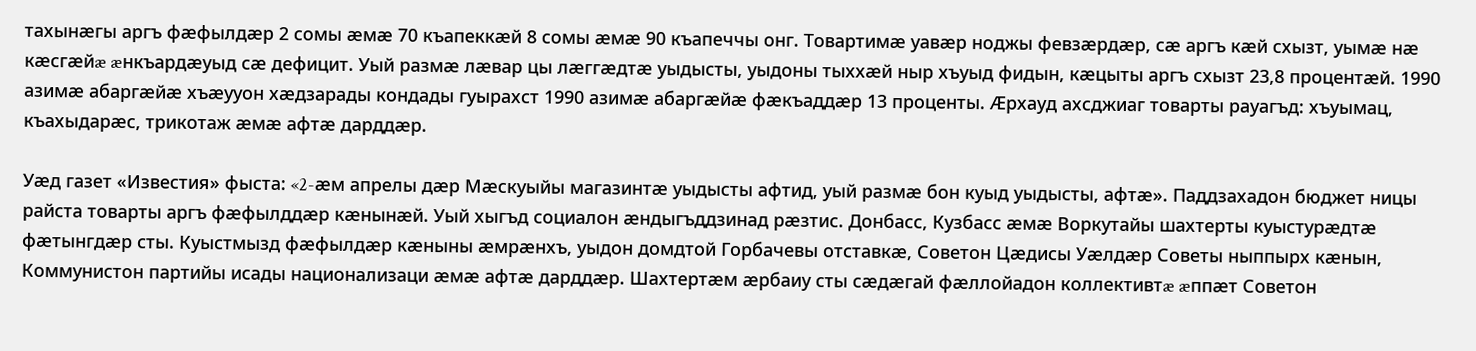тахынæгы аргъ фæфылдæр 2 сомы æмæ 70 къапеккæй 8 сомы æмæ 90 къапеччы онг. Товартимæ уавæр ноджы февзæрдæр, сæ аргъ кæй схызт, уымæ нæ кæсгæйæ æнкъардæуыд сæ дефицит. Уый размæ лæвар цы лæггæдтæ уыдысты, уыдоны тыххæй ныр хъуыд фидын, кæцыты аргъ схызт 23,8 процентæй. 1990 азимæ абаргæйæ хъæууон хæдзарады кондады гуырахст 1990 азимæ абаргæйæ фæкъаддæр 13 проценты. Æрхауд ахсджиаг товарты рауагъд: хъуымац, къахыдарæс, трикотаж æмæ афтæ дарддæр.

Уæд газет «Известия» фыста: «2-æм апрелы дæр Мæскуыйы магазинтæ уыдысты афтид, уый размæ бон куыд уыдысты, афтæ». Паддзахадон бюджет ницы райста товарты аргъ фæфылддæр кæнынæй. Уый хыгъд социалон æндыгъддзинад рæзтис. Донбасс, Кузбасс æмæ Воркутайы шахтерты куыстурæдтæ фæтынгдæр сты. Куыстмызд фæфылдæр кæныны æмрæнхъ, уыдон домдтой Горбачевы отставкæ, Советон Цæдисы Уæлдæр Советы ныппырх кæнын, Коммунистон партийы исады национализаци æмæ афтæ дарддæр. Шахтертæм æрбаиу сты сæдæгай фæллойадон коллективтæ æппæт Советон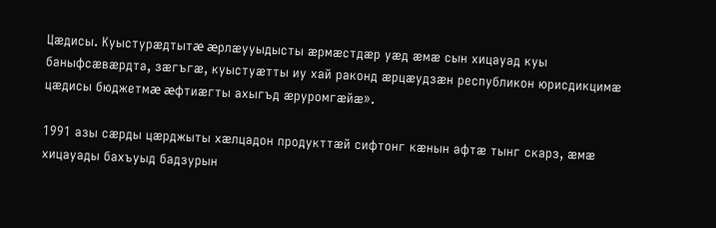Цæдисы. Куыстурæдтытæ æрлæууыдысты æрмæстдæр уæд æмæ сын хицауад куы баныфсæвæрдта, зæгъгæ, куыстуæтты иу хай раконд æрцæудзæн республикон юрисдикцимæ цæдисы бюджетмæ æфтиæгты ахыгъд æруромгæйæ».

1991 азы сæрды цæрджыты хæлцадон продукттæй сифтонг кæнын афтæ тынг скарз, æмæ хицауады бахъуыд бадзурын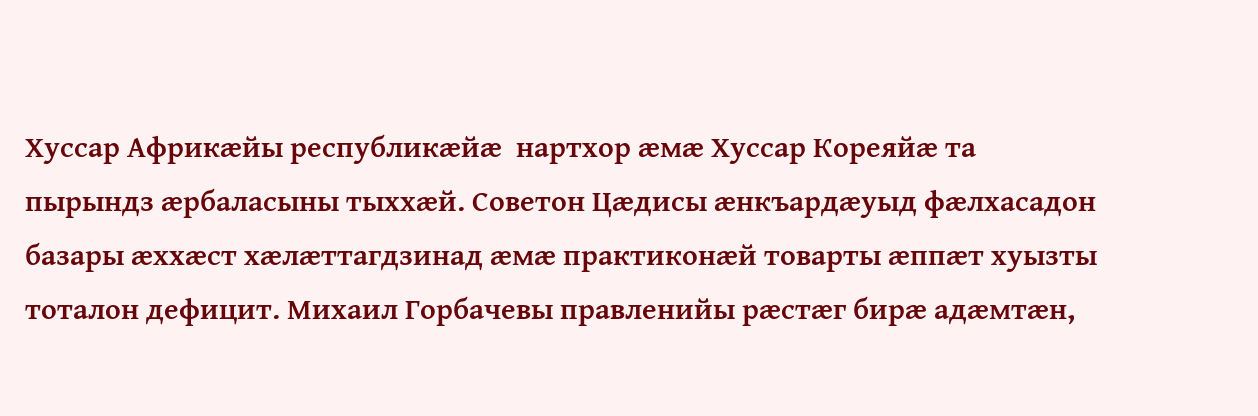Хуссар Африкæйы республикæйæ  нартхор æмæ Хуссар Кореяйæ та пырындз æрбаласыны тыххæй. Советон Цæдисы æнкъардæуыд фæлхасадон базары æххæст хæлæттагдзинад æмæ практиконæй товарты æппæт хуызты тоталон дефицит. Михаил Горбачевы правленийы рæстæг бирæ адæмтæн,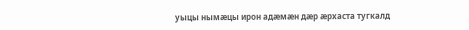уыцы нымæцы ирон адæмæн дæр æрхаста тугкалд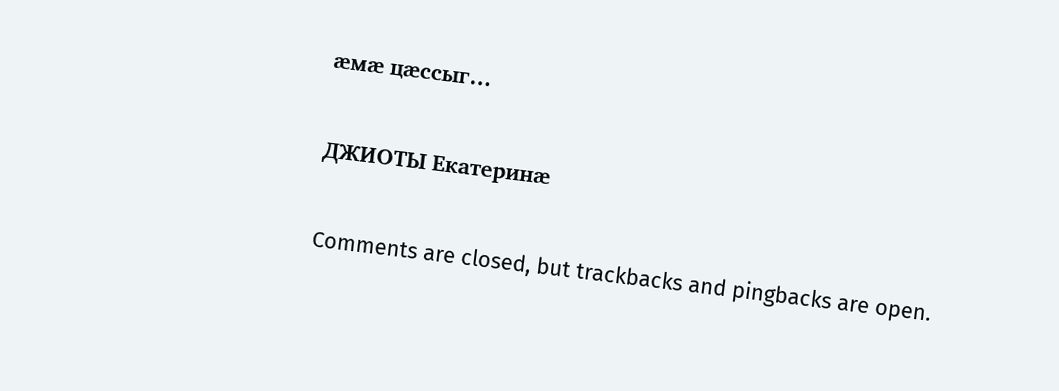æмæ цæссыг…

ДЖИОТЫ Екатеринæ

Comments are closed, but trackbacks and pingbacks are open.